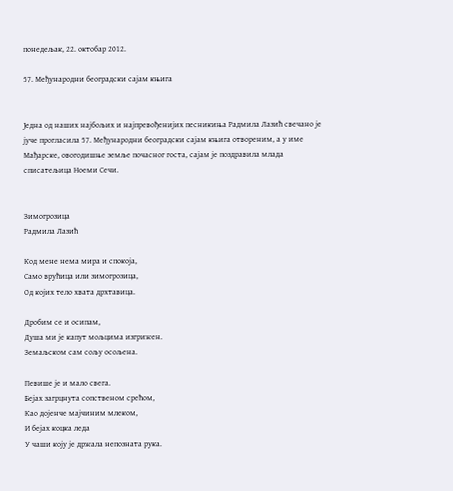понедељак, 22. октобар 2012.

57. Међународни београдски сајам књига


Једна од наших најбољих и најпревођенијих песникиња Радмила Лазић свечано је јуче прогласила 57. Међународни београдски сајам књига отвореним, а у име Мађарске, овогодишње земље почасног госта, сајам је поздравила млада списатељица Ноеми Сечи.


Зимогрозица
Радмила Лазић

Код мене нема мира и спокоја,
Само врућица или зимогрозица,
Од којих тело хвата дрхтавица.

Дробим се и осипам,
Душа ми је капут мољцима изгрижен.
Земаљском сам сољу осољена.

Певише је и мало свега.
Бејах загрцнута сопственом срећом,
Као дојенче мајчиним млеком,
И бејах коцка леда
У чаши коју је држала непозната рука.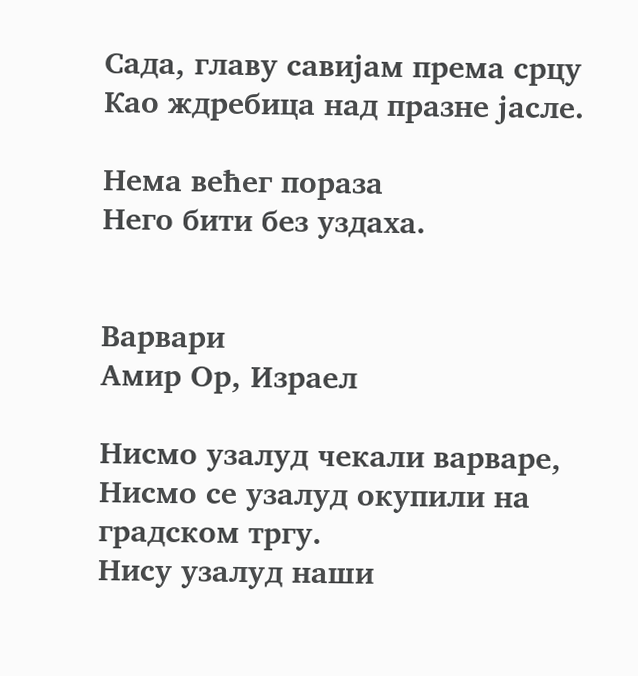Сада, главу савијам према срцу
Као ждребица над празне јасле.

Нема већег пораза
Него бити без уздаха.


Варвари
Амир Ор, Израел

Нисмо узалуд чекали варваре,
Нисмо се узалуд окупили на градском тргу.
Нису узалуд наши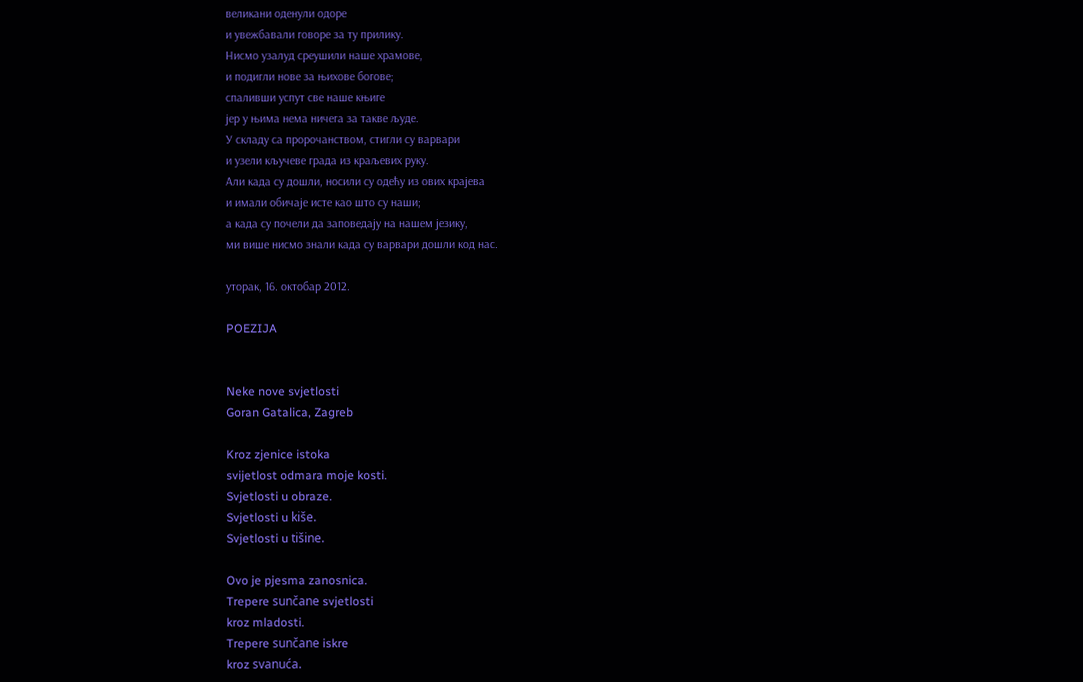великани оденули одоре
и увежбавали говоре за ту прилику.
Нисмо узалуд среушили наше храмове,
и подигли нове за њихове богове;
спаливши успут све наше књиге
јер у њима нема ничега за такве људе.
У складу са пророчанством, стигли су варвари
и узели кључеве града из краљевих руку.
Али када су дошли, носили су одећу из ових крајева
и имали обичаје исте као што су наши;
а када су почели да заповедају на нашем језику,
ми више нисмо знали када су варвари дошли код нас.

уторак, 16. октобар 2012.

POEZIJA


Neke nove svjetlosti
Goran Gatalica, Zagreb

Kroz zjenice istoka
svijetlost odmara moje kosti.
Svjetlosti u obraze.
Svjetlosti u kiše.
Svjetlosti u tišine.

Ovo je pjesma zanosnica.
Trepere sunčane svjetlosti
kroz mladosti.
Trepere sunčane iskre
kroz svanuća.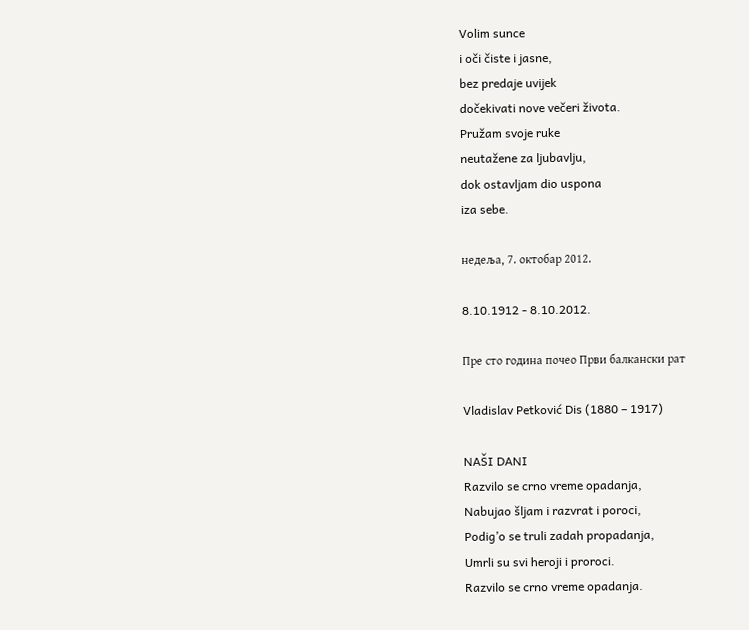Volim sunce
i oči čiste i jasne,
bez predaje uvijek
dočekivati nove večeri života.
Pružam svoje ruke
neutažene za ljubavlju,
dok ostavljam dio uspona
iza sebe.

недеља, 7. октобар 2012.

8.10.1912 - 8.10.2012.

Пре сто година почео Први балкански рат

Vladislav Petković Dis (1880 – 1917)

NAŠI DANI
Razvilo se crno vreme opadanja,
Nabujao šljam i razvrat i poroci,
Podig’o se truli zadah propadanja,
Umrli su svi heroji i proroci.
Razvilo se crno vreme opadanja.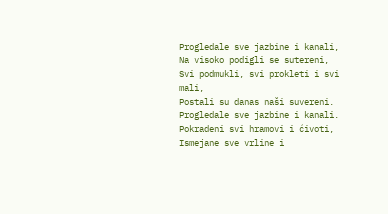Progledale sve jazbine i kanali,
Na visoko podigli se sutereni,
Svi podmukli, svi prokleti i svi mali,
Postali su danas naši suvereni.
Progledale sve jazbine i kanali.
Pokradeni svi hramovi i ćivoti,
Ismejane sve vrline i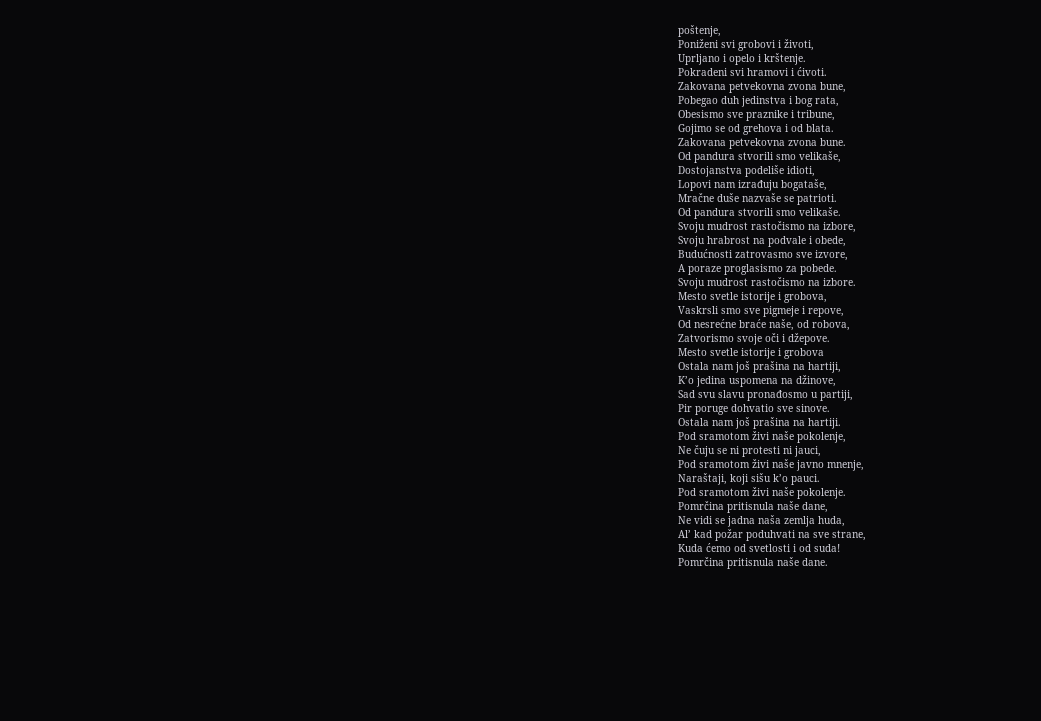poštenje,
Poniženi svi grobovi i životi,
Uprljano i opelo i krštenje.
Pokradeni svi hramovi i ćivoti.
Zakovana petvekovna zvona bune,
Pobegao duh jedinstva i bog rata,
Obesismo sve praznike i tribune,
Gojimo se od grehova i od blata.
Zakovana petvekovna zvona bune.
Od pandura stvorili smo velikaše,
Dostojanstva podeliše idioti,
Lopovi nam izrađuju bogataše,
Mračne duše nazvaše se patrioti.
Od pandura stvorili smo velikaše.
Svoju mudrost rastočismo na izbore,
Svoju hrabrost na podvale i obede,
Budućnosti zatrovasmo sve izvore,
A poraze proglasismo za pobede.
Svoju mudrost rastočismo na izbore.
Mesto svetle istorije i grobova,
Vaskrsli smo sve pigmeje i repove,
Od nesrećne braće naše, od robova,
Zatvorismo svoje oči i džepove.
Mesto svetle istorije i grobova
Ostala nam još prašina na hartiji,
K’o jedina uspomena na džinove,
Sad svu slavu pronađosmo u partiji,
Pir poruge dohvatio sve sinove.
Ostala nam još prašina na hartiji.
Pod sramotom živi naše pokolenje,
Ne čuju se ni protesti ni jauci,
Pod sramotom živi naše javno mnenje,
Naraštaji, koji sišu k’o pauci.
Pod sramotom živi naše pokolenje.
Pomrčina pritisnula naše dane,
Ne vidi se jadna naša zemlja huda,
Al’ kad požar poduhvati na sve strane,
Kuda ćemo od svetlosti i od suda!
Pomrčina pritisnula naše dane.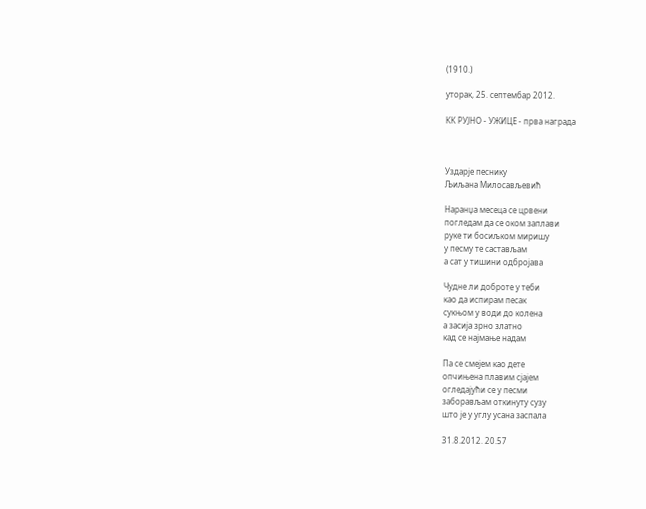(1910.)

уторак, 25. септембар 2012.

КК РУЈНО - УЖИЦЕ - прва награда



Уздарје песнику
Љиљана Милосављевић

Наранџа месеца се црвени
погледам да се оком заплави
руке ти босиљком миришу
у песму те састављам
а сат у тишини одбројава

Чудне ли доброте у теби
као да испирам песак
сукњом у води до колена
а засија зрно златно
кад се најмање надам

Па се смејем као дете
опчињена плавим сјајем
огледајући се у песми
заборављам откинуту сузу
што је у углу усана заспала

31.8.2012. 20.57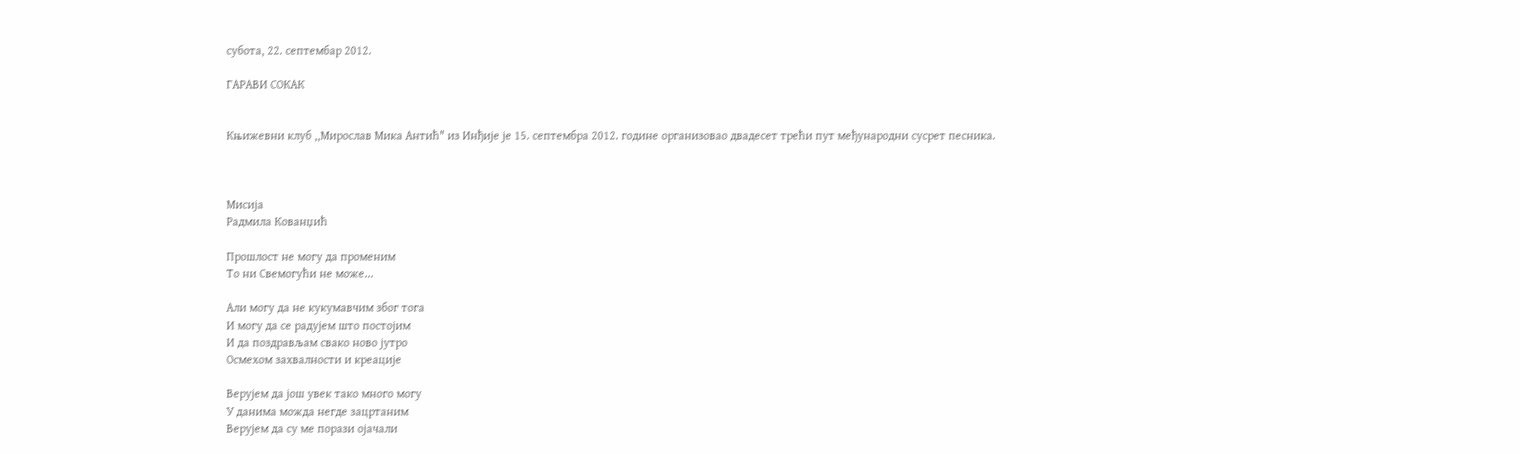субота, 22. септембар 2012.

ГАРАВИ СОКАК


Књижевни клуб ,,Мирослав Мика Антић" из Инђије је 15. септембра 2012. године организовао двадесет трећи пут међународни сусрет песника.



Мисија
Радмила Кованџић

Прошлост не могу да променим
То ни Свемогући не може...

Али могу да не кукумавчим због тога
И могу да се радујем што постојим
И да поздрављам свако ново јутро
Осмехом захвалности и креације

Верујем да још увек тако много могу
У данима можда негде зацртаним
Верујем да су ме порази ојачали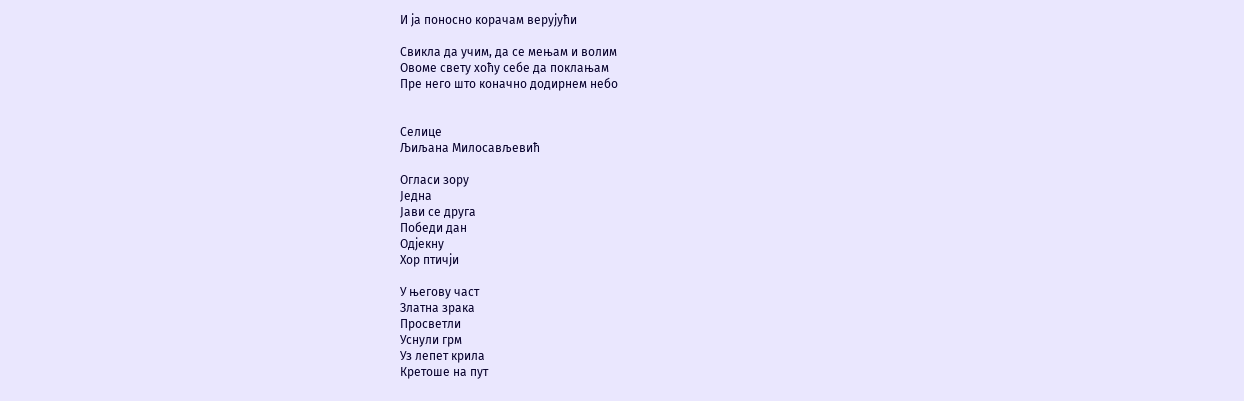И ја поносно корачам верујући

Свикла да учим, да се мењам и волим
Овоме свету хоћу себе да поклањам
Пре него што коначно додирнем небо


Селице
Љиљана Милосављевић

Огласи зору
Једна
Јави се друга
Победи дан
Одјекну
Хор птичји

У његову част
Златна зрака
Просветли
Уснули грм
Уз лепет крила
Кретоше на пут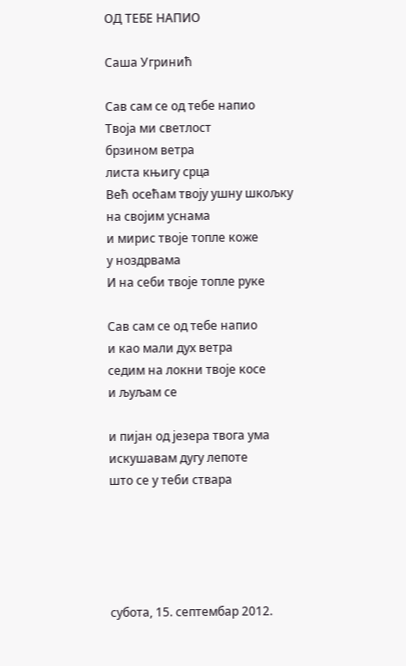ОД ТЕБЕ НАПИО

Саша Угринић

Сав сам се од тебе напио
Твоја ми светлост
брзином ветра
листа књигу срца
Већ осећам твоју ушну шкољку
на својим уснама
и мирис твоје топле коже
у ноздрвама
И на себи твоје топле руке

Сав сам се од тебе напио
и као мали дух ветра
седим на локни твоје косе
и љуљам се

и пијан од језера твога ума
искушавам дугу лепоте
што се у теби ствара





субота, 15. септембар 2012.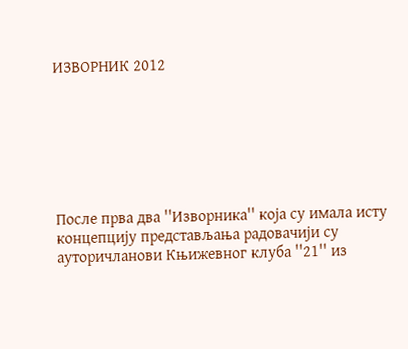ИЗВОРНИК 2012







После прва два ''Изворника'' која су имала исту концепцију представљања радовачији су ауторичланови Књижевног клуба ''21'' из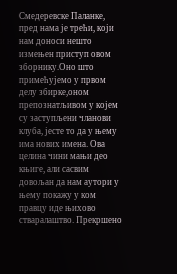Смедеревске Паланке, пред нама је трећи, који нам доноси нешто измењен приступ овом зборнику.Оно што примећујемо у првом делу збирке,оном препознатљивом у којем су заступљени чланови клуба, јесте то да у њему има нових имена. Ова целина чини мањи део књиге, али сасвим довољан да нам аутори у њему покажу у ком правцу иде њихово стваралаштво. Прекршено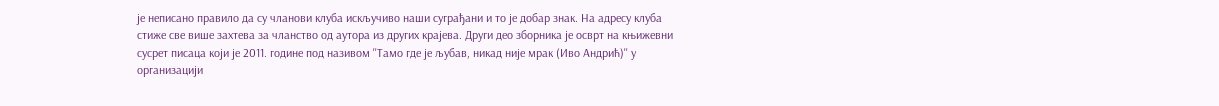је неписано правило да су чланови клуба искључиво наши суграђани и то је добар знак. На адресу клуба стиже све више захтева за чланство од аутора из других крајева. Други део зборника је осврт на књижевни сусрет писаца који је 2011. године под називом ''Тамо где је љубав, никад није мрак (Иво Андрић)'' у организацији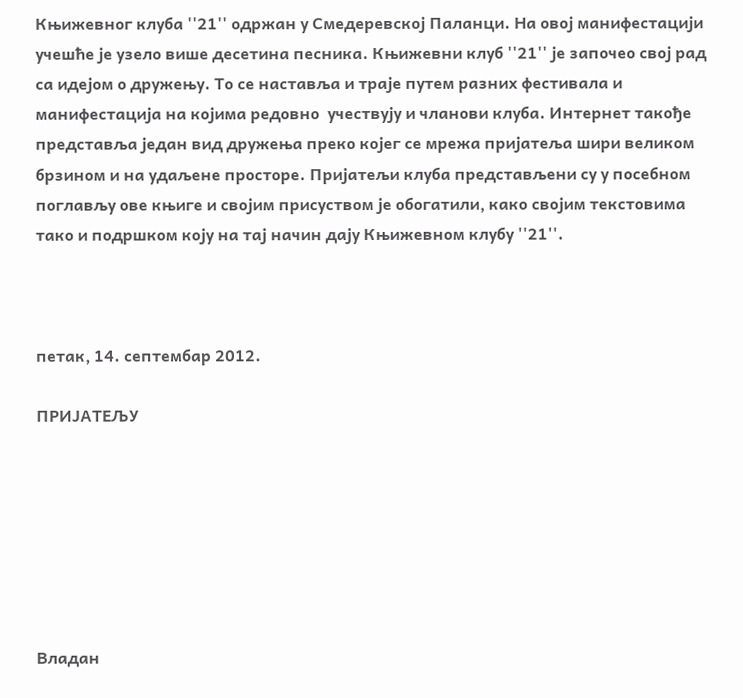Књижевног клуба ''21'' одржан у Смедеревској Паланци. На овој манифестацији учешће је узело више десетина песника. Књижевни клуб ''21'' је започео свој рад са идејом о дружењу. То се наставља и траје путем разних фестивала и манифестација на којима редовно  учествују и чланови клуба. Интернет такође представља један вид дружења преко којег се мрежа пријатеља шири великом брзином и на удаљене просторе. Пријатељи клуба представљени су у посебном поглављу ове књиге и својим присуством је обогатили, како својим текстовима тако и подршком коју на тај начин дају Књижевном клубу ''21''.



петак, 14. септембар 2012.

ПРИЈАТЕЉУ







Владан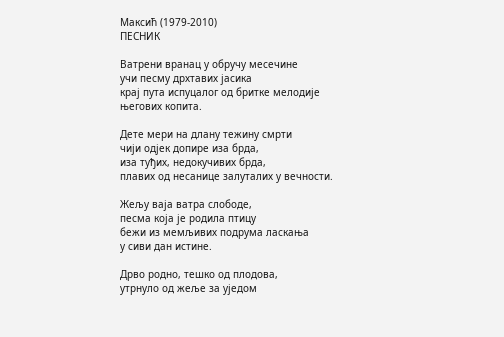Максић (1979-2010)
ПЕСНИК

Ватрени вранац у обручу месечине
учи песму дрхтавих јасика
крај пута испуцалог од бритке мелодије
његових копита.

Дете мери на длану тежину смрти
чији одјек допире иза брда,
иза туђих, недокучивих брда,
плавих од несанице залуталих у вечности.

Жељу ваја ватра слободе,
песма која је родила птицу
бежи из мемљивих подрума ласкања
у сиви дан истине.

Дрво родно, тешко од плодова,
утрнуло од жеље за уједом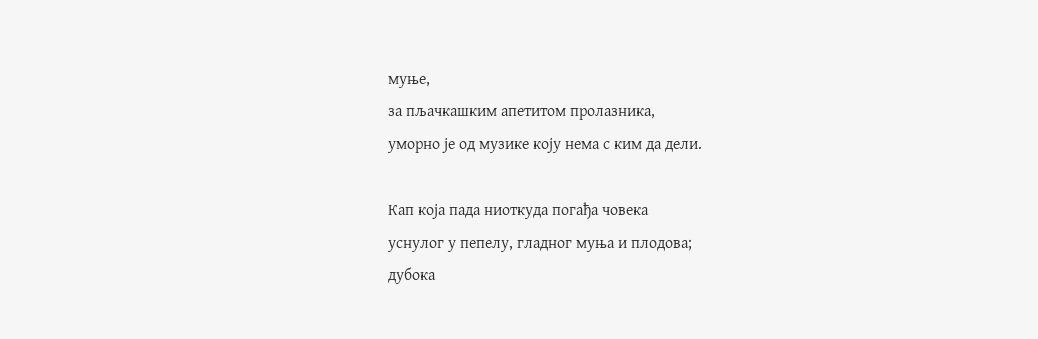муње,
за пљачкашким апетитом пролазника,
уморно је од музике коју нема с ким да дели.

Кап која пада ниоткуда погађа човека
уснулог у пепелу, гладног муња и плодова;
дубока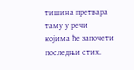тишина претвара таму у речи
којима ће започети последњи стих.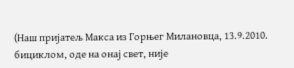(Наш пријатељ Макса из Горњег Милановца, 13.9.2010.  бициклом, оде на онај свет, није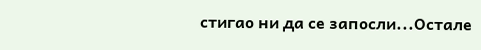стигао ни да се запосли...Остале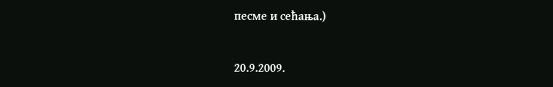песме и сећања.)


20.9.2009.